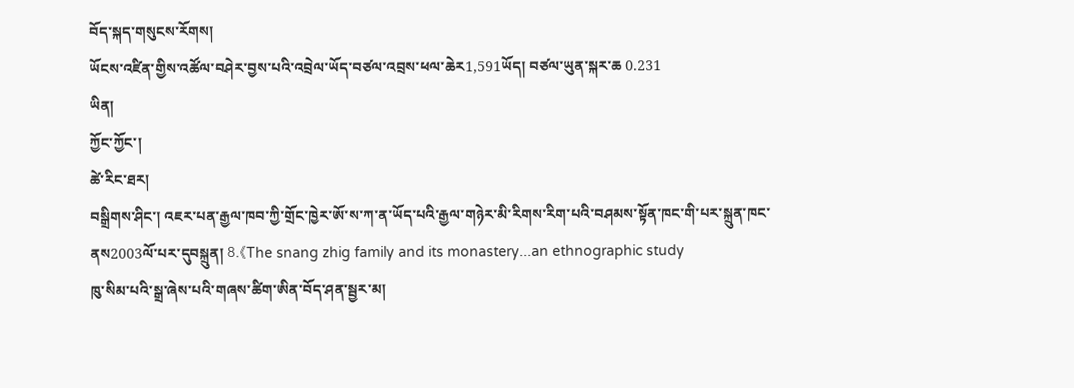བོད་སྐད་གསུངས་རོགས།
ཡོངས་འཛིན་གྱིས་འཚོལ་བཤེར་བྱས་པའི་འབྲེལ་ཡོད་བཙལ་འབྲས་ཕལ་ཆེར1,591ཡོད། བཙལ་ཡུན་སྐར་ཆ 0.231
ཡིན།
ཀྱོང་ཀྱོང་།
ཚེ་རིང་ཐར།
བསྒྲིགས་ཤིང་། འཇར་པན་རྒྱལ་ཁབ་ཀྱི་གྲོང་ཁྱེར་ཨོ་ས་ཀ་ན་ཡོད་པའི་རྒྱལ་གཉེར་མི་རིགས་རིག་པའི་བཤམས་སྟོན་ཁང་གི་པར་སྐྲུན་ཁང་ནས2003ལོ་པར་དུབསྐྲུན། 8.《The snang zhig family and its monastery...an ethnographic study
ཁུ་སིམ་པའི་སྒྲ་ཞེས་པའི་གཞས་ཚིག་ཨིན་བོད་ཤན་སྦྱར་མ།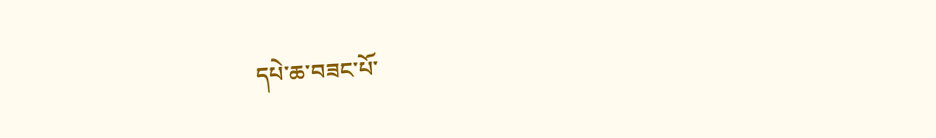དཔེ་ཆ་བཟང་པོ་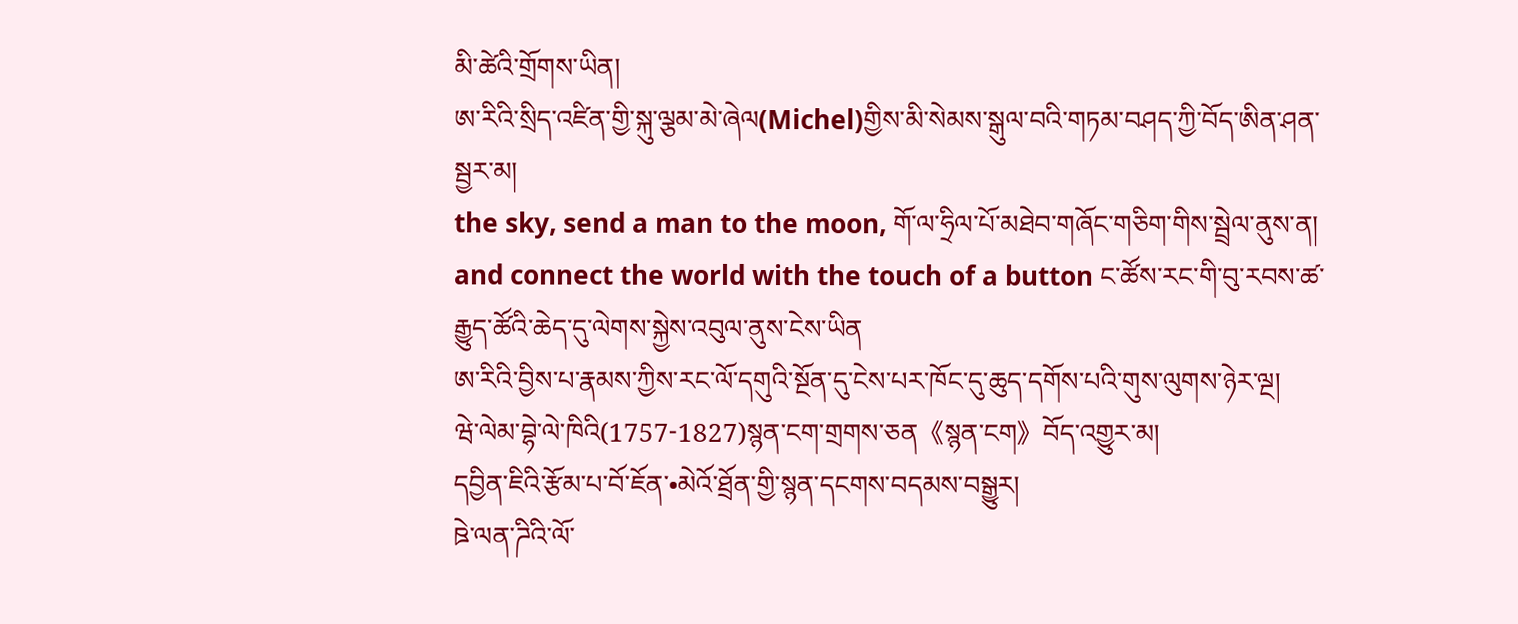མི་ཚེའི་གྲོགས་ཡིན།
ཨ་རིའི་སྲིད་འཛིན་གྱི་སྐུ་ལྕམ་མེ་ཞེལ(Michel)གྱིས་མི་སེམས་སྒུལ་བའི་གཏམ་བཤད་ཀྱི་བོད་ཨིན་ཤན་སྦྱར་མ།
the sky, send a man to the moon, གོ་ལ་ཧྲིལ་པོ་མཐེབ་གཞོང་གཅིག་གིས་སྦྲེལ་ནུས་ན། and connect the world with the touch of a button ང་ཚོས་རང་གི་བུ་རབས་ཚ་རྒྱུད་ཚོའི་ཆེད་དུ་ལེགས་སྐྱེས་འབུལ་ནུས་ངེས་ཡིན
ཨ་རིའི་བྱིས་པ་རྣམས་ཀྱིས་རང་ལོ་དགུའི་སྔོན་དུ་ངེས་པར་ཁོང་དུ་ཆུད་དགོས་པའི་གུས་ལུགས་ཉེར་ལྔ།
ཝེ་ལེམ་བྷེ་ལེ་ཁིའི(1757-1827)སྙན་ངག་གྲགས་ཅན《སྙན་ངག》བོད་འགྱུར་མ།
དབྱིན་ཇིའི་རྩོམ་པ་བོ་ཇོན་•མེའོ་ཐྲོན་གྱི་སྙན་དངགས་བདམས་བསྒྱུར།
ཋེ་ལན་ཌིའི་ལོ་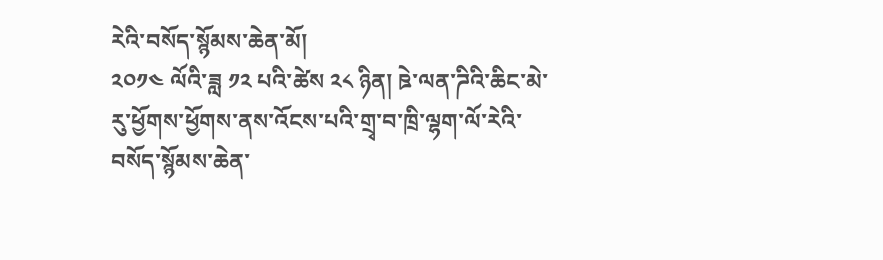རེའི་བསོད་སྙོམས་ཆེན་མོ།
༢༠༡༤ ལོའི་ཟླ ༡༢ པའི་ཚེས ༢༨ ཉིན། ཋེ་ལན་ཌིའི་ཆིང་མེ་རུ་ཕྱོགས་ཕྱོགས་ནས་འོངས་པའི་གྲྭ་བ་ཁྲི་ལྷག་ལོ་རེའི་བསོད་སྙོམས་ཆེན་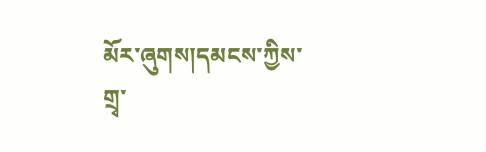མོར་ཞུགས།དམངས་ཀྱིས་གྲྭ་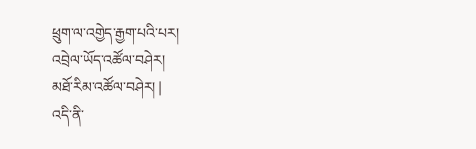ཕྲུག་ལ་འགྱེད་རྒྱག་པའི་པར།
འབྲེལ་ཡོད་འཚོལ་བཤེར།
མཐོ་རིམ་འཚོལ་བཤེར། |
འདི་ནི་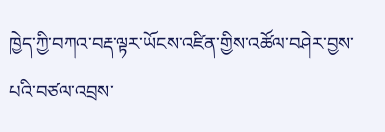ཁྱེད་ཀྱི་བཀའ་བརྡ་ལྟར་ཡོངས་འཛིན་གྱིས་འཚོལ་བཤེར་བྱས་པའི་བཙལ་འབྲས་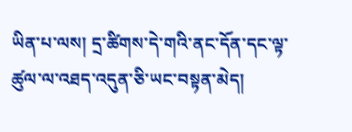ཡིན་པ་ལས། དྲ་ཚིགས་དེ་གའི་ནང་དོན་དང་ལྟ་ཚུལ་ལ་འཐད་འདུན་ཅི་ཡང་བསྟན་མེད།